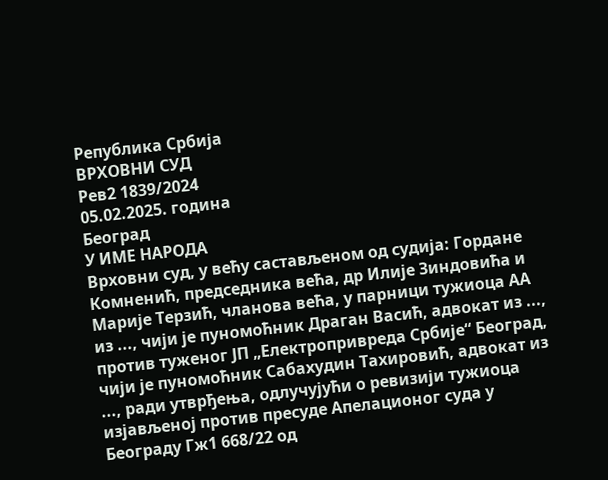Република Србија
ВРХОВНИ СУД
Рев2 1839/2024
05.02.2025. година
Београд
У ИМЕ НАРОДА
Врховни суд, у већу састављеном од судија: Гордане Комненић, председника већа, др Илије Зиндовића и Марије Терзић, чланова већа, у парници тужиоца АА из ..., чији је пуномоћник Драган Васић, адвокат из ..., против туженог ЈП „Електропривреда Србије“ Београд, чији је пуномоћник Сабахудин Тахировић, адвокат из ..., ради утврђења, одлучујући о ревизији тужиоца изјављеној против пресуде Апелационог суда у Београду Гж1 668/22 од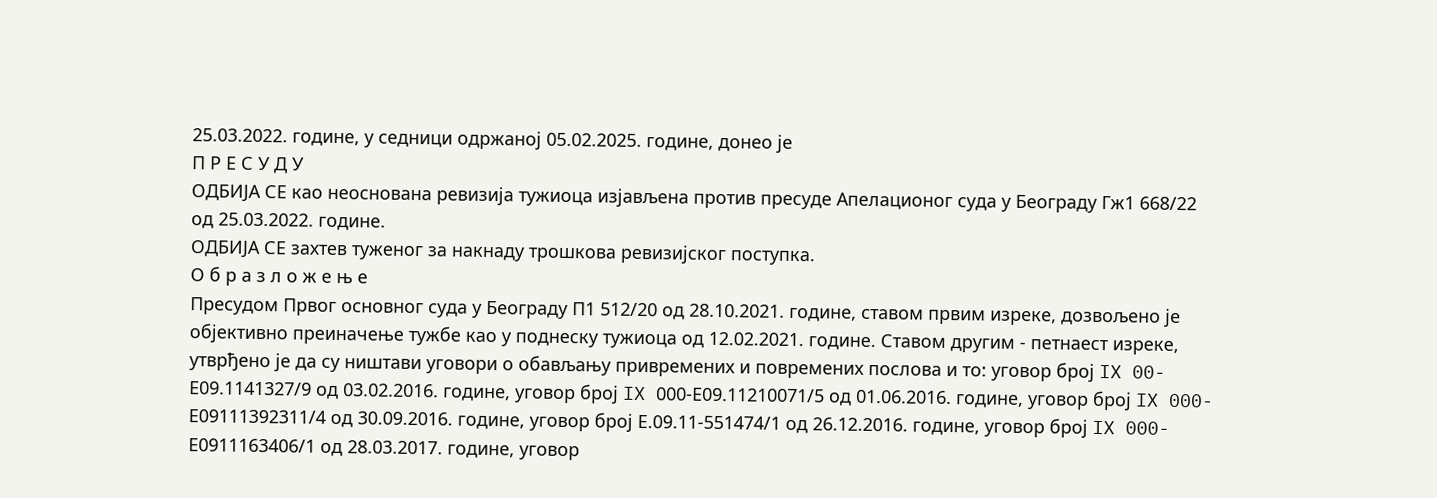25.03.2022. године, у седници одржаној 05.02.2025. године, донео је
П Р Е С У Д У
ОДБИЈА СЕ као неоснована ревизија тужиоца изјављена против пресуде Апелационог суда у Београду Гж1 668/22 од 25.03.2022. године.
ОДБИЈА СЕ захтев туженог за накнаду трошкова ревизијског поступка.
О б р а з л о ж е њ е
Пресудом Првог основног суда у Београду П1 512/20 од 28.10.2021. године, ставом првим изреке, дозвољено је објективно преиначење тужбе као у поднеску тужиоца од 12.02.2021. године. Ставом другим - петнаест изреке, утврђено је да су ништави уговори о обављању привремених и повремених послова и то: уговор број IX 00-Е09.1141327/9 од 03.02.2016. године, уговор број IX 000-Е09.11210071/5 од 01.06.2016. године, уговор број IX 000-Е09111392311/4 од 30.09.2016. године, уговор број Е.09.11-551474/1 од 26.12.2016. године, уговор број IX 000-Е0911163406/1 од 28.03.2017. године, уговор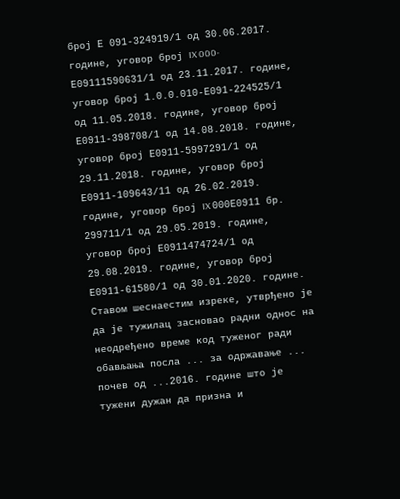број Е 091-324919/1 од 30.06.2017. године, уговор број IX 000-Е09111590631/1 од 23.11.2017. године, уговор број 1.0.0.010-Е091-224525/1 од 11.05.2018. године, уговор број Е0911-398708/1 од 14.08.2018. године, уговор број Е0911-5997291/1 од 29.11.2018. године, уговор број Е0911-109643/11 од 26.02.2019. године, уговор број IX 000Е0911 бр. 299711/1 од 29.05.2019. године, уговор број Е0911474724/1 од 29.08.2019. године, уговор број Е0911-61580/1 од 30.01.2020. године. Ставом шеснаестим изреке, утврђено је да је тужилац засновао радни однос на неодређено време код туженог ради обављања посла ... за одржавање ... почев од ...2016. године што је тужени дужан да призна и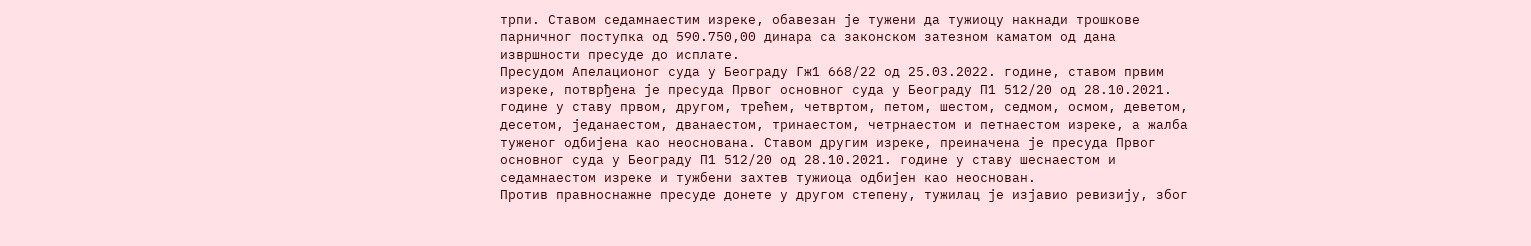трпи. Ставом седамнаестим изреке, обавезан је тужени да тужиоцу накнади трошкове парничног поступка од 590.750,00 динара са законском затезном каматом од дана извршности пресуде до исплате.
Пресудом Апелационог суда у Београду Гж1 668/22 од 25.03.2022. године, ставом првим изреке, потврђена је пресуда Првог основног суда у Београду П1 512/20 од 28.10.2021. године у ставу првом, другом, трећем, четвртом, петом, шестом, седмом, осмом, деветом, десетом, једанаестом, дванаестом, тринаестом, четрнаестом и петнаестом изреке, а жалба туженог одбијена као неоснована. Ставом другим изреке, преиначена је пресуда Првог основног суда у Београду П1 512/20 од 28.10.2021. године у ставу шеснаестом и седамнаестом изреке и тужбени захтев тужиоца одбијен као неоснован.
Против правноснажне пресуде донете у другом степену, тужилац је изјавио ревизију, због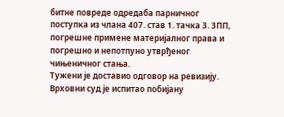битне повреде одредаба парничног поступка из члана 407. став 1. тачка 3. ЗПП, погрешне примене материјалног права и погрешно и непотпуно утврђеног чињеничног стања.
Тужени је доставио одговор на ревизију.
Врховни суд је испитао побијану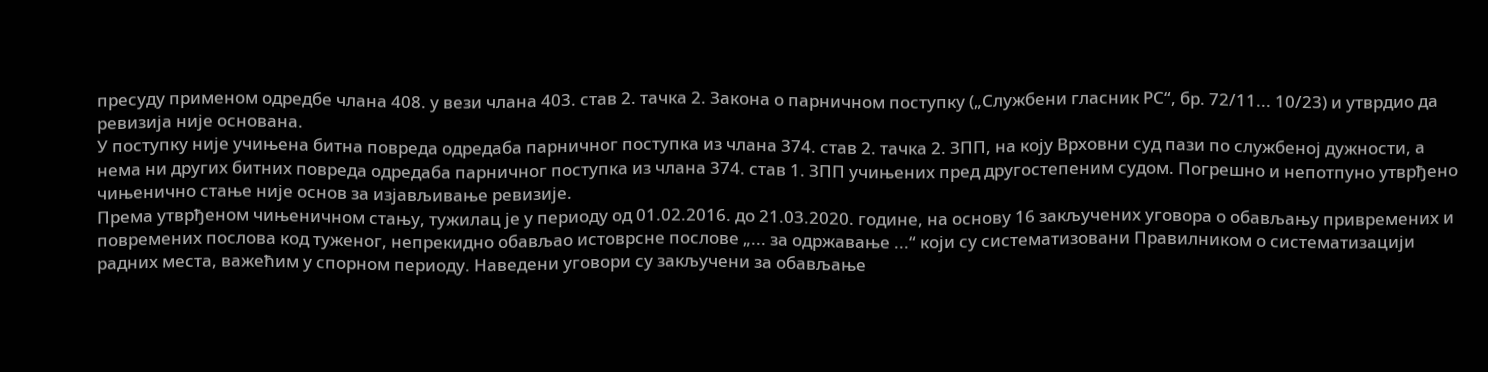пресуду применом одредбе члана 408. у вези члана 403. став 2. тачка 2. Закона о парничном поступку („Службени гласник РС“, бр. 72/11... 10/23) и утврдио да ревизија није основана.
У поступку није учињена битна повреда одредаба парничног поступка из члана 374. став 2. тачка 2. ЗПП, на коју Врховни суд пази по службеној дужности, а нема ни других битних повреда одредаба парничног поступка из члана 374. став 1. ЗПП учињених пред другостепеним судом. Погрешно и непотпуно утврђено чињенично стање није основ за изјављивање ревизије.
Према утврђеном чињеничном стању, тужилац је у периоду од 01.02.2016. до 21.03.2020. године, на основу 16 закључених уговора о обављању привремених и повремених послова код туженог, непрекидно обављао истоврсне послове „... за одржавање ...“ који су систематизовани Правилником о систематизацији радних места, важећим у спорном периоду. Наведени уговори су закључени за обављање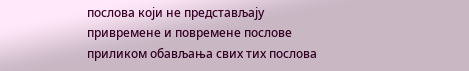послова који не представљају привремене и повремене послове приликом обављања свих тих послова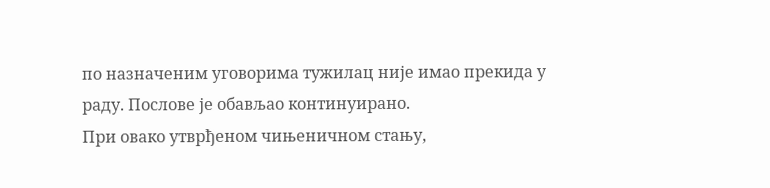по назначеним уговорима тужилац није имао прекида у раду. Послове је обављао континуирано.
При овако утврђеном чињеничном стању,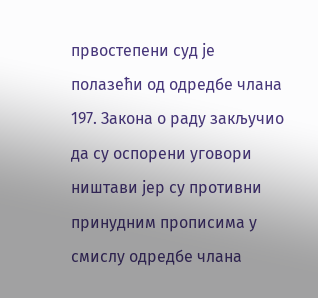првостепени суд је полазећи од одредбе члана 197. Закона о раду закључио да су оспорени уговори ништави јер су противни принудним прописима у смислу одредбе члана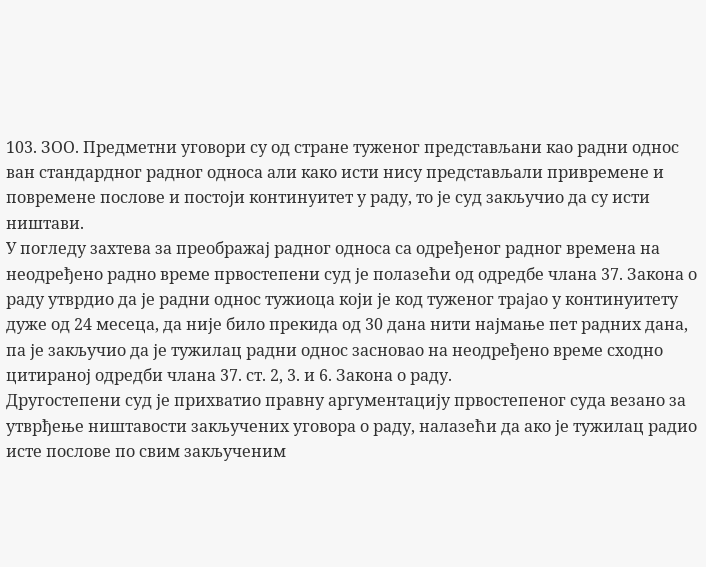103. ЗОО. Предметни уговори су од стране туженог представљани као радни однос ван стандардног радног односа али како исти нису представљали привремене и повремене послове и постоји континуитет у раду, то је суд закључио да су исти ништави.
У погледу захтева за преображај радног односа са одређеног радног времена на неодређено радно време првостепени суд је полазећи од одредбе члана 37. Закона о раду утврдио да је радни однос тужиоца који је код туженог трајао у континуитету дуже од 24 месеца, да није било прекида од 30 дана нити најмање пет радних дана, па је закључио да је тужилац радни однос засновао на неодређено време сходно цитираној одредби члана 37. ст. 2, 3. и 6. Закона о раду.
Другостепени суд је прихватио правну аргументацију првостепеног суда везано за утврђење ништавости закључених уговора о раду, налазећи да ако је тужилац радио исте послове по свим закљученим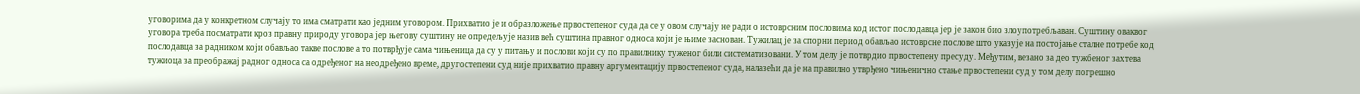уговорима да у конкретном случају то има сматрати као једним уговором. Прихватио је и образложење првостепеног суда да се у овом случају не ради о истоврсним пословима код истог послодавца јер је закон био злоупотребљаван. Суштину оваквог уговора треба посматрати кроз правну природу уговора јер његову суштину не опредељује назив већ суштина правног односа који је њиме заснован. Тужилац је за спорни период обављао истоврсне послове што указује на постојање сталне потребе код послодавца за радником који обављао такве послове а то потврђује сама чињеница да су у питању и послови који су по правилнику туженог били систематизовани. У том делу је потврдио првостепену пресуду. Међутим, везано за део тужбеног захтева тужиоца за преображај радног односа са одређеног на неодређено време, другостепени суд није прихватио правну аргументацију првостепеног суда, налазећи да је на правилно утврђено чињенично стање првостепени суд у том делу погрешно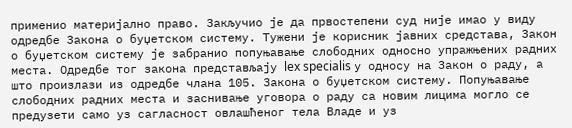применио материјално право. Закључио је да првостепени суд није имао у виду одредбе Закона о буџетском систему. Тужени је корисник јавних средстава, Закон о буџетском систему је забранио попуњавање слободних односно упражњених радних места. Одредбе тог закона представљају lex specialis у односу на Закон о раду, а што произлази из одредбе члана 105. Закона о буџетском систему. Попуњавање слободних радних места и заснивање уговора о раду са новим лицима могло се предузети само уз сагласност овлашћеног тела Владе и уз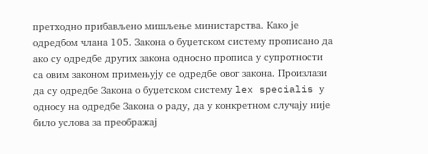претходно прибављено мишљење министарства. Како је одредбом члана 105. Закона о буџетском систему прописано да ако су одредбе других закона односно прописа у супротности са овим законом примењују се одредбе овог закона. Произлази да су одредбе Закона о буџетском систему lex specialis у односу на одредбе Закона о раду, да у конкретном случају није било услова за преображај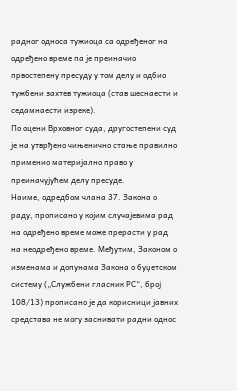радног односа тужиоца са одређеног на одређено време па је преиначио првостепену пресуду у том делу и одбио тужбени захтев тужиоца (став шеснаести и седамнаести изреке).
По оцени Врховног суда, другостепени суд је на утврђено чињенично стање правилно применио материјално право у преиначујућем делу пресуде.
Наиме, одредбом члана 37. Закона о раду, прописано у којим случајевима рад на одређено време може прерасти у рад на неодређено време. Међутим, Законом о изменама и допунама Закона о буџетском систему („Службени гласник РС“, број 108/13) прописано је да корисници јавних средстава не могу заснивати радни однос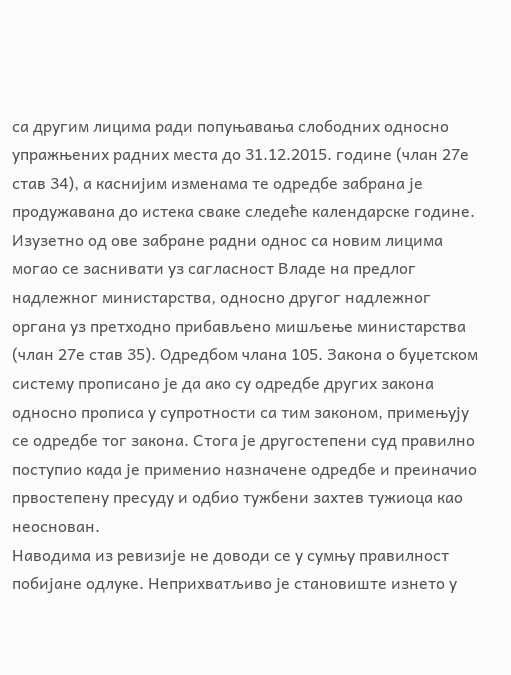са другим лицима ради попуњавања слободних односно упражњених радних места до 31.12.2015. године (члан 27е став 34), а каснијим изменама те одредбе забрана је продужавана до истека сваке следеће календарске године. Изузетно од ове забране радни однос са новим лицима могао се заснивати уз сагласност Владе на предлог надлежног министарства, односно другог надлежног органа уз претходно прибављено мишљење министарства (члан 27е став 35). Одредбом члана 105. Закона о буџетском систему прописано је да ако су одредбе других закона односно прописа у супротности са тим законом, примењују се одредбе тог закона. Стога је другостепени суд правилно поступио када је применио назначене одредбе и преиначио првостепену пресуду и одбио тужбени захтев тужиоца као неоснован.
Наводима из ревизије не доводи се у сумњу правилност побијане одлуке. Неприхватљиво је становиште изнето у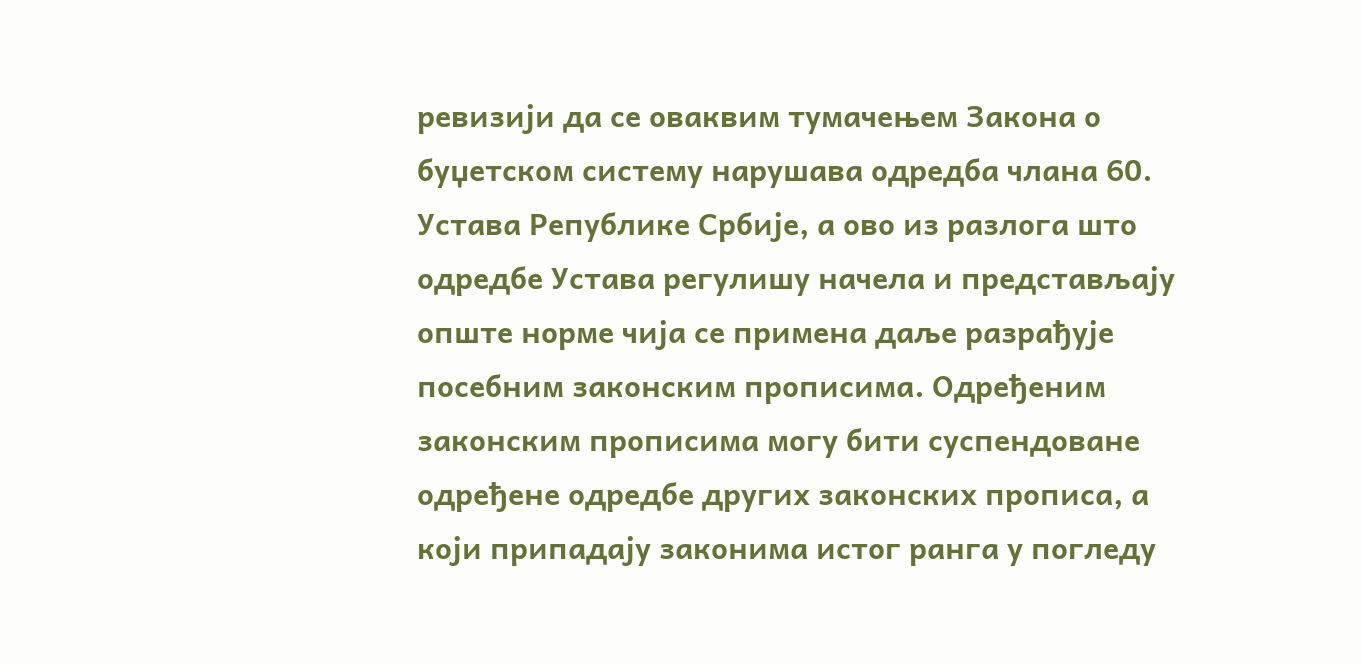ревизији да се оваквим тумачењем Закона о буџетском систему нарушава одредба члана 60. Устава Републике Србије, а ово из разлога што одредбе Устава регулишу начела и представљају опште норме чија се примена даље разрађује посебним законским прописима. Одређеним законским прописима могу бити суспендоване одређене одредбе других законских прописа, а који припадају законима истог ранга у погледу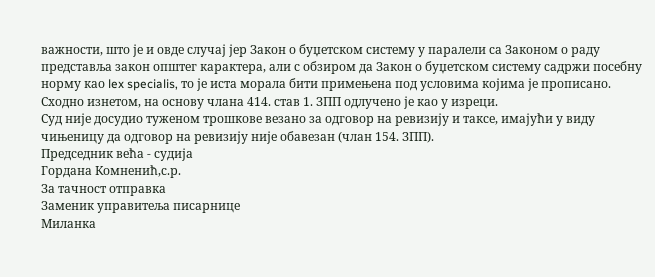важности, што је и овде случај јер Закон о буџетском систему у паралели са Законом о раду представља закон општег карактера, али с обзиром да Закон о буџетском систему садржи посебну норму као lex specialis, то је иста морала бити примењена под условима којима је прописано.
Сходно изнетом, на основу члана 414. став 1. ЗПП одлучено је као у изреци.
Суд није досудио туженом трошкове везано за одговор на ревизију и таксе, имајући у виду чињеницу да одговор на ревизију није обавезан (члан 154. ЗПП).
Председник већа - судија
Гордана Комненић,с.р.
За тачност отправка
Заменик упрaвитеља писарнице
Миланка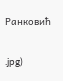Ранковић

.jpg)